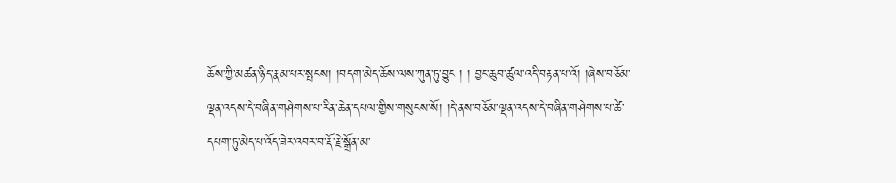ཆོས་ཀྱི་མཚན་ཉིད་རྣམ་པར་སྤངས། །བདག་མེད་ཆོས་ལས་ཀུན་ཏུ་བྱུང ། ། བྱང་ཆུབ་ཚུལ་འདི་བརྟན་པ་འོ། །ཞེས་བཅོམ་ལྡན་འདས་དེ་བཞིན་གཤེགས་པ་རིན་ཆེན་དཔལ་གྱིས་གསུངས་སོ། །དེ་ནས་བཅོམ་ལྡན་འདས་དེ་བཞིན་གཤེགས་པ་ཚེ་དཔག་ཏུ་མེད་པ་འོད་ཟེར་འབར་བ་རྡོ་རྗེ་སྒྲོན་མ་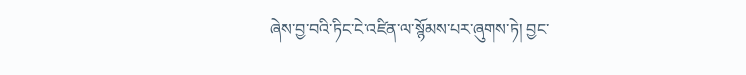ཞེས་བྱ་བའི་ཏིང་ངེ་འཛིན་ལ་སྙོམས་པར་ཞུགས་ཏེ། བྱང་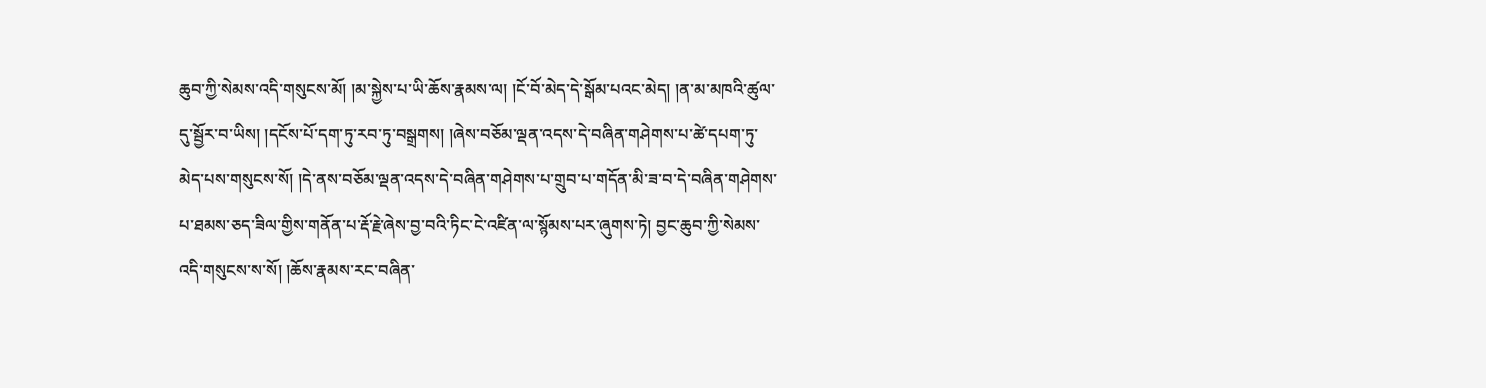ཆུབ་ཀྱི་སེམས་འདི་གསུངས་མོ། །མ་སྐྱེས་པ་ཡི་ཆོས་རྣམས་ལ། །ངོ་བོ་མེད་དེ་སྒོམ་པའང་མེད། །ན་མ་མཁའི་ཚུལ་དུ་སྦྱོར་བ་ཡིས། །དངོས་པོ་དག་ཏུ་རབ་ཏུ་བསྒྲགས། །ཞེས་བཅོམ་ལྡན་འདས་དེ་བཞིན་གཤེགས་པ་ཚེ་དཔག་ཏུ་མེད་པས་གསུངས་སོ། །དེ་ནས་བཅོམ་ལྡན་འདས་དེ་བཞིན་གཤེགས་པ་གྲུབ་པ་གདོན་མི་ཟ་བ་དེ་བཞིན་གཤེགས་པ་ཐམས་ཅད་ཟིལ་གྱིས་གནོན་པ་རྡོ་རྗེ་ཞེས་བྱ་བའི་ཏིང་ངེ་འཛིན་ལ་སྙོམས་པར་ཞུགས་ཏེ། བྱང་ཆུབ་ཀྱི་སེམས་འདི་གསུངས་ས་སོ། །ཆོས་རྣམས་རང་བཞིན་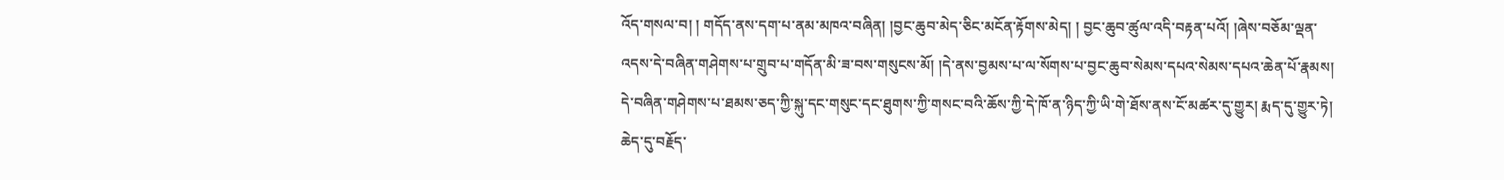འོད་གསལ་བ། ། གདོད་ནས་དག་པ་ནམ་མཁའ་བཞིན། །བྱང་ཆུབ་མེད་ཅིང་མངོན་རྟོགས་མེད། ། བྱང་ཆུབ་ཚུལ་འདི་བརྟན་པའོ། །ཞེས་བཅོམ་ལྡན་འདས་དེ་བཞིན་གཤེགས་པ་གྲུབ་པ་གདོན་མི་ཟ་བས་གསུངས་མོ། །དེ་ནས་བྱམས་པ་ལ་སོགས་པ་བྱང་ཆུབ་སེམས་དཔའ་སེམས་དཔའ་ཆེན་པོ་རྣམས། དེ་བཞིན་གཤེགས་པ་ཐམས་ཅད་ཀྱི་སྐུ་དང་གསུང་དང་ཐུགས་ཀྱི་གསང་བའི་ཆོས་ཀྱི་དེ་ཁོ་ན་ཉིད་ཀྱི་ཡི་གེ་ཐོས་ནས་ངོ་མཚར་དུ་གྱུར། རྨད་དུ་གྱུར་ཏེ། ཆེད་དུ་བརྗོད་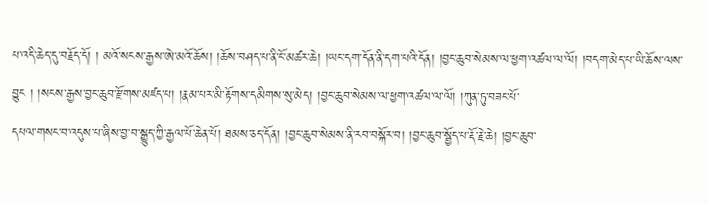པ་འདི་ཆེད་དུ་བརྗོད་དོ། ། མའོ་སངས་རྒྱས་ཨེ་མའོ་ཆོས། །ཆོས་བཤད་པ་ནི་ངོ་མཚར་ཆེ། །ཡང་དག་དོན་ནི་དག་པའི་དོན། །བྱང་ཆུབ་སེམས་ལ་ཕྱག་འཚལ་ལ་ལོ། །བདག་མེད་པ་ཡི་ཆོས་ལས་བྱུང ། །སངས་རྒྱས་བྱང་ཆུབ་རྫོགས་མཛད་པ། །རྣམ་པར་མི་རྟོགས་དམིགས་སུ་མེད། །བྱང་ཆུབ་སེམས་ལ་ཕྱག་འཚལ་ལ་ལོ། །ཀུན་ཏུ་བཟང་པོ་
དཔལ་གསང་བ་འདུས་པ་ཞིས་བྱ་བ་སྒྱུད་ཀྱི་རྒྱལ་པོ་ཆེན་པོ། ཐམས་ཅད་དོན། །བྱང་ཆུབ་སེམས་ནི་རབ་བསྐོར་བ། །བྱང་ཆུབ་སྦྱོད་པ་རྡོ་རྗེ་ཆེ། །བྱང་ཆུབ་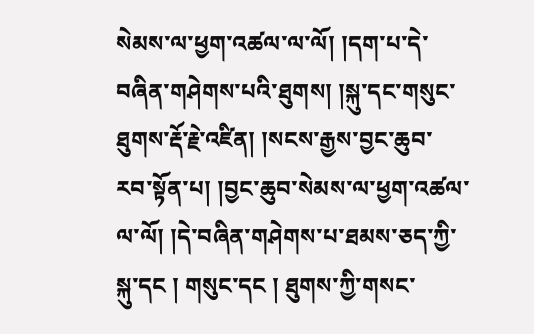སེམས་ལ་ཕྱག་འཚལ་ལ་ལོ། །དག་པ་དེ་བཞིན་གཤེགས་པའི་ཐུགས། །སྐུ་དང་གསུང་ཐུགས་རྡོ་རྗེ་འཛིན། །སངས་རྒྱས་བྱང་ཆུབ་རབ་སྟོན་པ། །བྱང་ཆུབ་སེམས་ལ་ཕྱག་འཚལ་ལ་ལོ། །དེ་བཞིན་གཤེགས་པ་ཐམས་ཅད་ཀྱི་སྐུ་དང ། གསུང་དང ། ཐུགས་ཀྱི་གསང་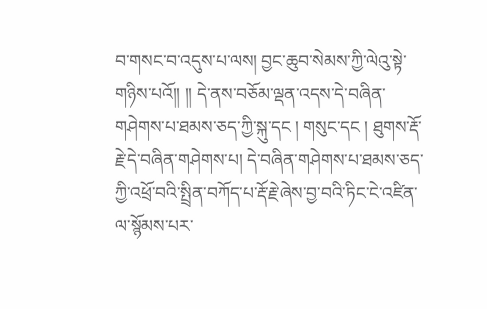བ་གསང་བ་འདུས་པ་ལས། བྱང་ཆུབ་སེམས་ཀྱི་ལེའུ་སྟེ་གཉིས་པའོ།། །། དེ་ནས་བཅོམ་ལྡན་འདས་དེ་བཞིན་གཤེགས་པ་ཐམས་ཅད་ཀྱི་སྐུ་དང ། གསུང་དང ། ཐུགས་རྡོ་རྗེ་དེ་བཞིན་གཤེགས་པ། དེ་བཞིན་གཤེགས་པ་ཐམས་ཅད་ཀྱི་འཕྲོ་བའི་སྤྲིན་བཀོད་པ་རྡོ་རྗེ་ཞེས་བྱ་བའི་ཏིང་ངེ་འཛིན་ལ་སྙོམས་པར་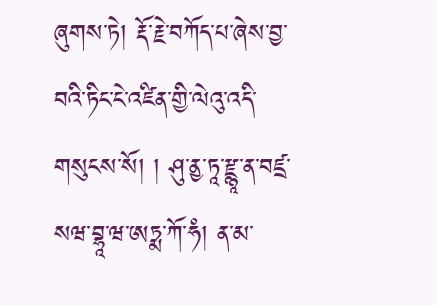ཞུགས་ཏེ། རྡོ་རྗེ་བཀོད་པ་ཞེས་བྱ་བའི་ཏིང་ངེ་འཛིན་གྱི་ལེའུ་འདི་གསུངས་སོ། ། ཤུ་ནྱ་ཏཱ་རྫྙཱ་ན་བཛྲ་སཝ་བྷཱ་ཝ་ཨཏྨ་ཀོ་ཧཾ། ན་མ་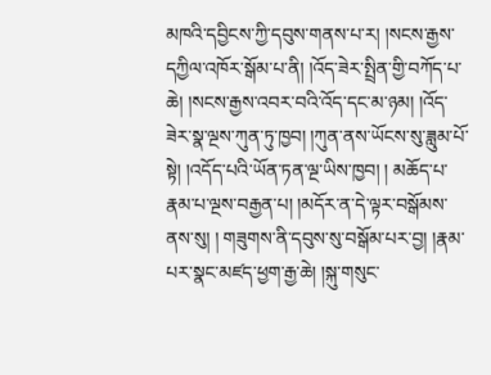མཁའི་དབྱིངས་ཀྱི་དབུས་གནས་པ་ར། །སངས་རྒྱས་དཀྱིལ་འཁོར་སྒོམ་པ་ནི། །འོད་ཟེར་སྤྲིན་གྱི་བཀོད་པ་ཆེ། །སངས་རྒྱས་འབར་བའི་འོད་དང་མ་ཉམ། །འོད་ཟེར་སྣ་ལྔས་ཀུན་ཏུ་ཁྱབ། །ཀུན་ནས་ཡོངས་སུ་ཟླུམ་པོ་སྟེ། །འདོད་པའི་ཡོན་ཏན་ལྔ་ཡིས་ཁྱབ། ། མཆོད་པ་རྣམ་པ་ལྔས་བརྒྱན་པ། །མདོར་ན་དེ་ལྟར་བསྒོམས་ནས་སུ། ། གཟུགས་ནི་དབུས་སུ་བསྒོམ་པར་བྱ། །རྣམ་པར་སྣང་མཛད་ཕྱག་རྒྱ་ཆེ། །སྐུ་གསུང་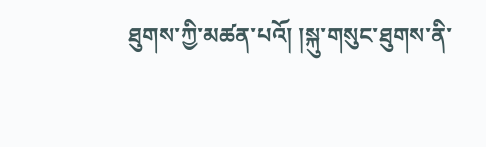ཐུགས་ཀྱི་མཚན་པའོ། །སྐུ་གསུང་ཐུགས་ནི་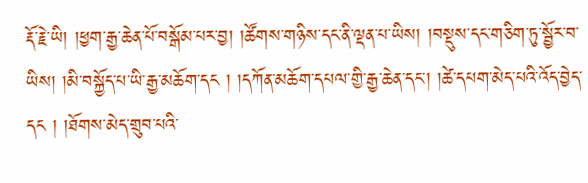རྡོ་རྗེ་ཡི། །ཕྱག་རྒྱ་ཆེན་པོ་བསྒོམ་པར་བྱ། །ཚོགས་གཉིས་དང་ནི་ལྡན་པ་ཡིས། །བསྡུས་དང་གཅིག་ཏུ་སྦྱོར་བ་ཡིས། །མི་བསྐྱོད་པ་ཡི་རྒྱ་མཆོག་དང ། །དཀོན་མཆོག་དཔལ་གྱི་རྒྱ་ཆེན་དང་། །ཚེ་དཔག་མེད་པའི་འོད་བྱེད་དང ། །ཐོགས་མེད་གྲུབ་པའི་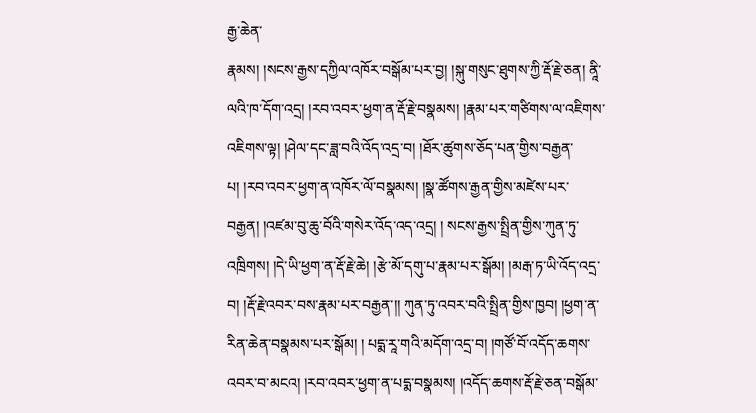རྒྱ་ཆེན་
རྣམས། །སངས་རྒྱས་དཀྱིལ་འཁོར་བསྒོམ་པར་བྱ། །སྐུ་གསུང་ཐུགས་ཀྱི་རྡོ་རྗེ་ཅན། ནཱི་ལའི་ཁ་དོག་འདྲ། །རབ་འབར་ཕྱག་ན་རྡོ་རྗེ་བསྣམས། །རྣམ་པར་གཙིགས་ལ་འཇིགས་འཇིགས་ལྟ། །ཤེལ་དང་ཟླ་བའི་འོད་འདྲ་བ། །ཐོར་ཚུགས་ཅོད་པན་གྱིས་བརྒྱན་པ། །རབ་འབར་ཕྱག་ན་འཁོར་ལོ་བསྣམས། །སྣ་ཚོགས་རྒྱན་གྱིས་མཛེས་པར་བརྒྱན། །འཛམ་བུ་ཆུ་བོའི་གསེར་འོད་འད་འདྲ། ། སངས་རྒྱས་སྤྲིན་གྱིས་ཀུན་ཏུ་འཁྲིགས། །དེ་ཡི་ཕྱག་ན་རྡོ་རྗེ་ཆེ། །རྩེ་མོ་དགུ་པ་རྣམ་པར་སྒོམ། །མརྒ་ཏ་ཡི་འོད་འདྲ་བ། །རྡོ་རྗེ་འབར་བས་རྣམ་པར་བརྒྱན་།། ཀུན་ཏུ་འབར་བའི་སྤྲིན་གྱིས་ཁྱབ། །ཕྱག་ན་རིན་ཆེན་བསྣམས་པར་སྒོམ། ། པདྨ་རཱ་གའི་མདོག་འདྲ་བ། །གཙོ་བོ་འདོད་ཆགས་འབར་བ་མངའ། །རབ་འབར་ཕྱག་ན་པདྨ་བསྣམས། །འདོད་ཆགས་རྡོ་རྗེ་ཅན་བསྒོམ་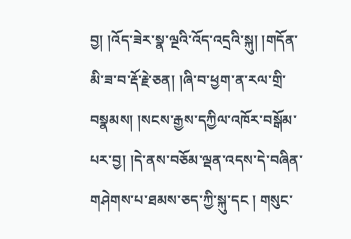བྱ། །འོད་ཟེར་སྣ་ལྔའི་འོད་འདྲའི་སྐུ། །གདོན་མི་ཟ་བ་རྡོ་རྗེ་ཅན། །ཞི་བ་ཕྱག་ན་རལ་གྲི་བསྣམས། །སངས་རྒྱས་དཀྱིལ་འཁོར་བསྒོམ་པར་བྱ། །དེ་ནས་བཅོམ་ལྡན་འདས་དེ་བཞིན་གཤེགས་པ་ཐམས་ཅད་ཀྱི་སྐུ་དང ། གསུང་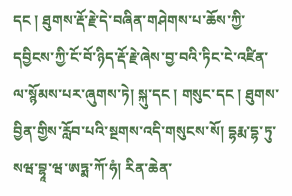དང ། ཐུགས་རྡོ་རྗེ་དེ་བཞིན་གཤེགས་པ་ཆོས་ཀྱི་དབྱིངས་ཀྱི་ངོ་བོ་ཉིད་རྡོ་རྗེ་ཞེས་བྱ་བའི་ཏིང་ངེ་འཛིན་ལ་སྙོམས་པར་ཞུགས་ཏེ། སྐུ་དང ། གསུང་དང ། ཐུགས་བྱིན་གྱིས་རློབ་པའི་སྔགས་འདི་གསུངས་སོ། དྷརྨ་དྷ་ཏུ་སཝ་བྷཱ་ཝ་ཨཏྨ་ཀོ་ཧཾ། རིན་ཆེན་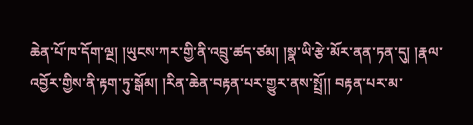ཆེན་པོ་ཁ་དོག་ལྔ། །ཡུངས་ཀར་གྱི་ནི་འབྲུ་ཚད་ཙམ། །སྣ་ཡི་རྩེ་མོར་ནན་ཏན་དུ། །རྣལ་འབྱོར་གྱིས་ནི་རྟག་ཏུ་སྒོམ། །རིན་ཆེན་བརྟན་པར་གྱུར་ནས་སྤྲོ།། བརྟན་པར་མ་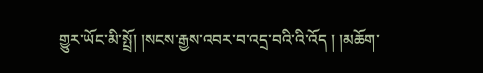གྱུར་ཡོང་མི་སྤྲོ། །སངས་རྒྱས་འབར་བ་འདྲ་བའི་འི་འོད ། །མཆོག་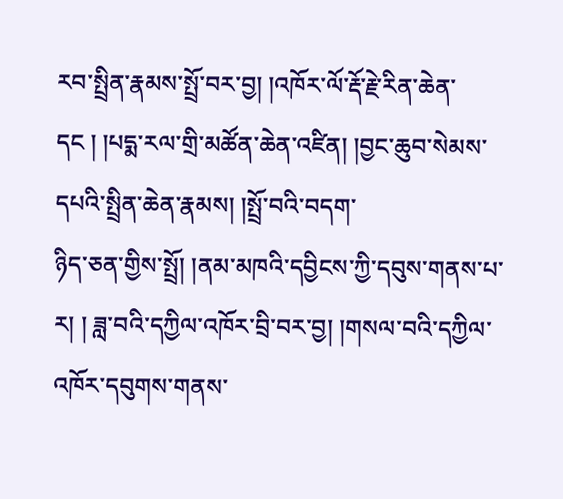རབ་སྤྲིན་རྣམས་སྤྲོ་བར་བྱ། །འཁོར་ལོ་རྡོ་རྗེ་རིན་ཆེན་དང ། །པདྨ་རལ་གྲི་མཚོན་ཆེན་འཛིན། །བྱང་ཆུབ་སེམས་དཔའི་སྤྲིན་ཆེན་རྣམས། །སྤྲོ་བའི་བདག་
ཉིད་ཅན་གྱིས་སྤྲོ། །ནམ་མཁའི་དབྱིངས་ཀྱི་དབུས་གནས་པ་ར། ། ཟླ་བའི་དཀྱིལ་འཁོར་བྲི་བར་བྱ། །གསལ་བའི་དཀྱིལ་འཁོར་དབུགས་གནས་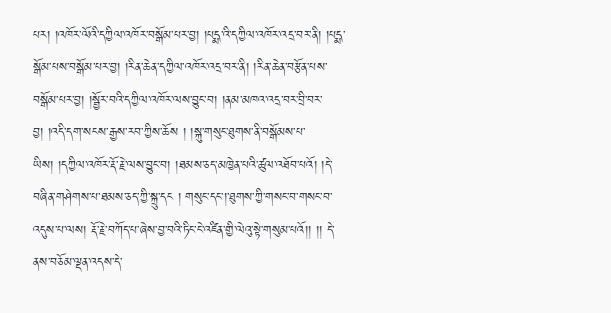པར། །འཁོར་ལོའི་དཀྱིལ་འཁོར་བསྒོམ་པར་བྱ། །པདྨ་འི་དཀྱིལ་འཁོར་འདྲ་བར་ནི། །པདྨ་སྒོམ་པས་བསྒོམ་པར་བྱ། །རིན་ཆེན་དཀྱིལ་འཁོར་འདྲ་བར་ནི། །རིན་ཆེན་བརྩོན་པས་བསྒོམ་པར་བྱ། །སྦྱོར་བའི་དཀྱིལ་འཁོར་ལས་བྱུང་བ། །ནམ་མཁའ་འདྲ་བར་བྲི་བར་བྱ། །འདི་དག་སངས་རྒྱས་རབ་ཀྱིས་ཆོས ། །སྐུ་གསུང་ཐུགས་ནི་བསྒོམས་པ་ཡིས། །དཀྱིལ་འཁོར་རྡོ་རྗེ་ལས་བྱུང་བ། །ཐམས་ཅད་མཁྱེན་པའི་ཚུལ་འཐོབ་པའོ། །དེ་བཞིན་གཤེགས་པ་ཐམས་ཅད་ཀྱི་སྐྲུ་དང ། གསུང་དང་།་ཐུགས་ཀྱི་གསང་བ་གསང་བ་འདུས་པ་ལས། རྡོ་རྗེ་བཀོད་པ་ཞེས་བྱ་བའི་ཏིང་ངེ་འཛིན་གྱི་ལེའུ་སྟེ་གསུམ་པའོ།། །། དེ་ནས་བཅོམ་ལྡན་འདས་དེ་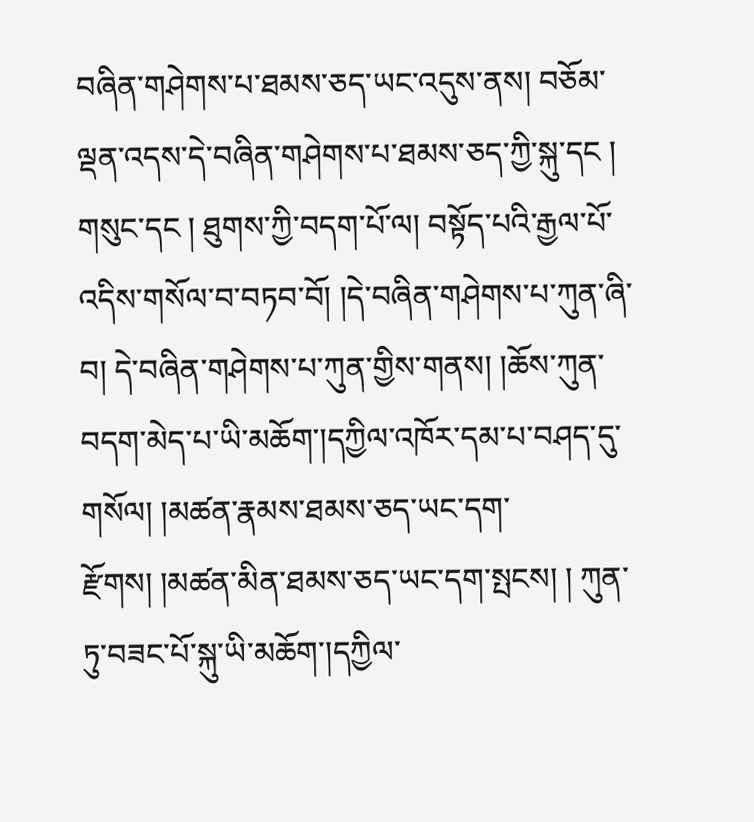བཞིན་གཤེགས་པ་ཐམས་ཅད་ཡང་འདུས་ནས། བཅོམ་ལྡན་འདས་དེ་བཞིན་གཤེགས་པ་ཐམས་ཅད་ཀྱི་སྐུ་དང ། གསུང་དང ། ཐུགས་ཀྱི་བདག་པོ་ལ། བསྟོད་པའི་རྒྱལ་པོ་འདིས་གསོལ་བ་བཏབ་བོ། །དེ་བཞིན་གཤེགས་པ་ཀུན་ཞི་བ། དེ་བཞིན་གཤེགས་པ་ཀུན་གྱིས་གནས། །ཆོས་ཀུན་བདག་མེད་པ་ཡི་མཆོག་།དཀྱིལ་འཁོར་དམ་པ་བཤད་དུ་གསོལ། །མཚན་རྣམས་ཐམས་ཅད་ཡང་དག་རྫོགས། །མཚན་མིན་ཐམས་ཅད་ཡང་དག་སྤངས། ། ཀུན་ཏུ་བཟང་པོ་སྐུ་ཡི་མཆོག་།དཀྱིལ་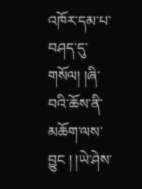འཁོར་དམ་པ་བཤད་དུ་གསོལ། །ཞི་བའི་ཆོས་ནི་མཆོག་ལས་བྱུང ། །ཡེ་ཤེས་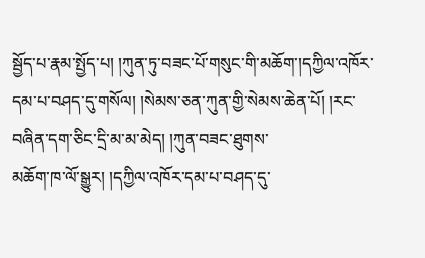སྦྱོད་པ་རྣམ་སྤྱོད་པ། །ཀུན་ཏུ་བཟང་པོ་གསུང་གི་མཆོག་།དཀྱིལ་འཁོར་དམ་པ་བཤད་དུ་གསོལ། །སེམས་ཅན་ཀུན་གྱི་སེམས་ཆེན་པོ། །རང་བཞིན་དག་ཅིང་དྲི་མ་མ་མེད། །ཀུན་བཟང་ཐུགས་
མཆོག་ཁ་ལོ་སྒྱུར། །དཀྱིལ་འཁོར་དམ་པ་བཤད་དུ་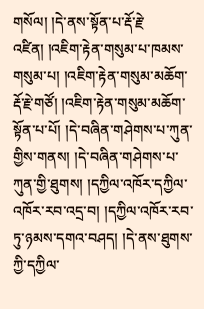གསོལ། །དེ་ནས་སྟོན་པ་རྡོ་རྗེ་འཛིན། །འཇིག་རྟེན་གསུམ་པ་ཁམས་གསུམ་པ། །འཇིག་རྟེན་གསུམ་མཆོག་རྡོ་རྗེ་གཙོ། །འཇིག་རྟེན་གསུམ་མཆོག་སྟོན་པ་པོ། །དེ་བཞིན་གཤེགས་པ་ཀུན་གྱིས་གནས། །དེ་བཞིན་གཤེགས་པ་ཀུན་གྱི་ཐུགས། །དཀྱིལ་འཁོར་དཀྱིལ་འཁོར་རབ་འདྲ་བ། །དཀྱིལ་འཁོར་རབ་ཏུ་ཉམས་དགའ་བཤད། །དེ་ནས་ཐུགས་ཀྱི་དཀྱིལ་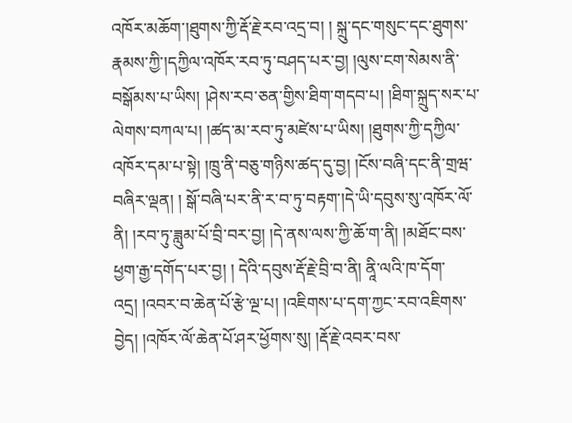འཁོར་མཆོག་།ཐུགས་ཀྱི་རྡོ་རྗེ་རབ་འདྲ་བ། ། སྐྲུ་དང་གསུང་དང་ཐུགས་རྣམས་ཀྱི་།དཀྱིལ་འཁོར་རབ་ཏུ་བཤད་པར་བྱ། །ལུས་ངག་སེམས་ནི་བསྒོམས་པ་ཡིས། །ཤེས་རབ་ཅན་གྱིས་ཐིག་གདབ་པ། །ཐིག་སྐྲུད་སར་པ་ལེགས་བཀལ་པ། །ཚད་མ་རབ་ཏུ་མཛེས་པ་ཡིས། །ཐུགས་ཀྱི་དཀྱིལ་འཁོར་དམ་པ་སྟེ། །ཁྲུ་ནི་བཅུ་གཉིས་ཚད་དུ་བྱ། །ངོས་བཞི་དང་ནི་གྲཝ་བཞིར་ལྡན། ། སྒོ་བཞི་པར་ནི་ར་བ་ཏུ་བརྟག་།དེ་ཡི་དབུས་སུ་འཁོར་ལོ་ནི། །རབ་ཏུ་ཟླུམ་པོ་བྲི་བར་བྱ། །དེ་ནས་ལས་ཀྱི་ཆོ་ག་ནི། །མཐོང་བས་ཕྱག་རྒྱ་དགོད་པར་བྱ། ། དེའི་དབུས་རྡོ་རྗེ་བྲི་བ་ནི། ནཱི་ལའི་ཁ་དོག་འདྲ། །འབར་བ་ཆེན་པོ་རྩེ་ལྔ་པ། །འཇིགས་པ་དག་ཀྱང་རབ་འཇིགས་བྱེད། །འཁོར་ལོ་ཆེན་པོ་ཤར་ཕྱོགས་སུ། །རྡོ་རྗེ་འབར་བས་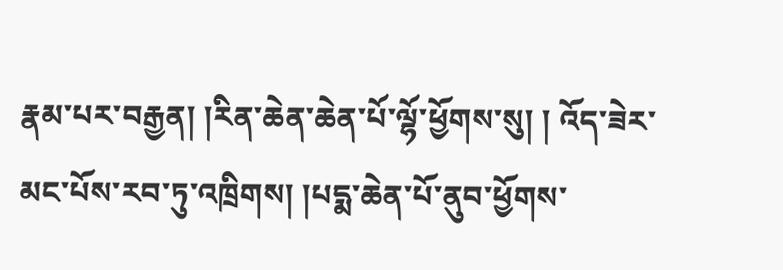རྣམ་པར་བརྒྱན། །རིན་ཆེན་ཆེན་པོ་ལྷོ་ཕྱོགས་སུ། ། འོད་ཟེར་མང་པོས་རབ་ཏུ་འཁྲིགས། །པདྨ་ཆེན་པོ་ནུབ་ཕྱོགས་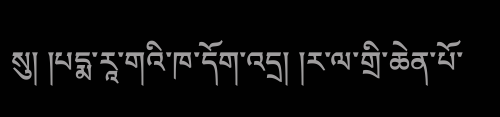སུ། །པདྨ་རཱ་གའི་ཁ་དོག་འདྲ། །ར་ལ་གྲི་ཆེན་པོ་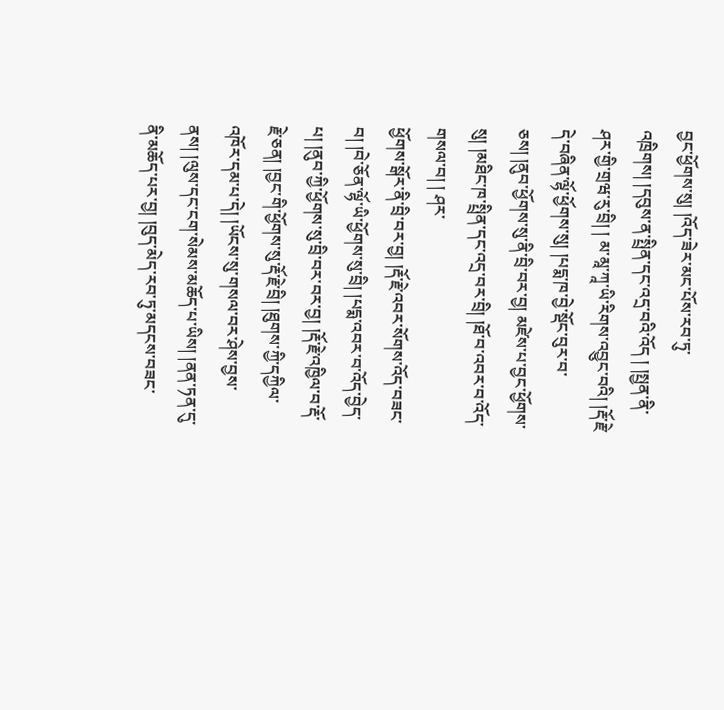བྱང་ཕྱོགས་སུ། །འོད་ཟེར་མང་པོས་རབ་ཏུ་འཁྲིགས། །དབུས་ན་སྤྲིན་དང་འདྲ་བའི་འོད ། །སྤྱན་ནི་ཤར་གྱི་གྲཝ་རུ་བྲི། ། མ་མཱ་ཀཱ་ཡི་རིགས་འབྱུང་བའི། །རྡོ་རྗེ་དེ་བཞིན་ལྷོ་ཕྱོགས་སུ། །པདྨ་ཁ་བྱེ་སྡོང་བུར་བ་ཅས། །ནུབ་ཕྱོགས་སུ་ནི་བྲི་བར་བྱ། མཛེས་པ་བྱང་ཕྱོགས་སུ། །མཐིང་ཁ་སྤྲིན་དང་འདྲ་བར་བྲི། །ཐོ་བ་འབར་བ་འོད་གསལ་བ། ། ཤར་
ཕྱོགས་སྒོར་ནི་བྲི་བར་བྱ། །རྡོ་རྗེ་འབར་སོགས་འོད་བཟང་བ། །བེ་ཅོན་ལྷོ་ཡི་ཕྱོགས་སུ་བྲི། །པདྨ་འབར་བ་འོད་བྱེད་པ། །ནུབ་ཀྱི་ཕྱོགས་སུ་བྲི་བར་བར་བྱ། །རྡོ་རྗེ་འཁྱིལ་བ་རྡོ་རྗེ་ཅན། །བྱང་གི་ཕྱོགས་སུ་རྡོ་རྗེ་བྲི། །ཐུགས་ཀྱི་དཀྱིལ་འཁོར་དམ་པ་དེ། །ཡོངས་སུ་གསལ་བར་ཤེས་བྱས་ནས། །ལུས་དང་ངག་སེམས་མཆོད་པ་ཡིས། །ནན་ཏན་དུ་ནི་མཆོད་པར་བྱ། །བུད་མེད་རབ་ཏུ་མདངས་བཟང་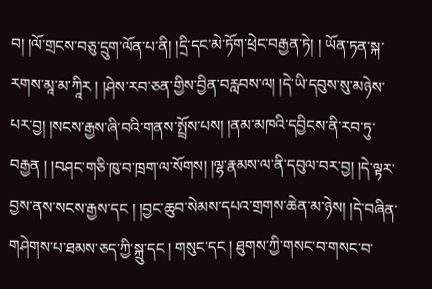བ། །ལོ་གྲངས་བཅུ་དྲུག་ལོན་པ་ནི། །དྲི་དང་མེ་ཏོག་ཕྲེང་བརྒྱན་ཏེ། ། ཡོན་ཏན་སྐ་རགས་མཱ་མ་ཀཱིར ། །ཤེས་རབ་ཅན་གྱིས་བྱིན་བརླབས་ལ། །དེ་ཡི་དབུས་སུ་མཉེས་པར་བྱ། །སངས་རྒྱས་ཞི་བའི་གནས་སྤྲོས་པས། །ནམ་མཁའི་དབྱིངས་ནི་རབ་ཏུ་བརྒྱན ། །བཤང་གཅི་ཁུ་བ་ཁྲག་ལ་སོགས། །ལྷ་རྣམས་ལ་ནི་དབུལ་བར་བྱ། །དེ་ལྟར་བྱས་ནས་སངས་རྒྱས་དང ། །བྱང་ཆུབ་སེམས་དཔའ་གྲགས་ཆེན་མ་ཉེས། །དེ་བཞིན་གཤེགས་པ་ཐམས་ཅད་ཀྱི་སྐྲུ་དང ། གསུང་དང ། ཐུགས་ཀྱི་གསང་བ་གསང་བ་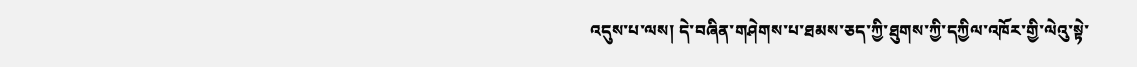འདུས་པ་ལས། དེ་བཞིན་གཤེགས་པ་ཐམས་ཅད་ཀྱི་ཐུགས་ཀྱི་དཀྱིལ་འཁོར་གྱི་ལེའུ་སྟེ་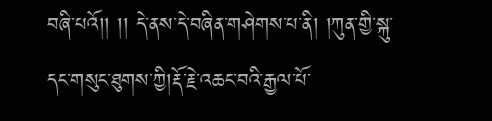བཞི་པའོ།། །། དེ་ནས་དེ་བཞིན་གཤེགས་པ་ནི། །ཀུན་གྱི་སྐུ་དང་གསུང་ཐུགས་ཀྱི།རྡོ་རྗེ་འཆང་བའི་རྒྱལ་པོ་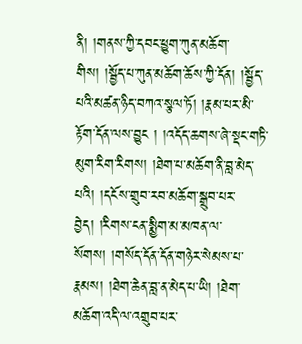ནི། །གནས་ཀྱི་དབང་ཕྱུག་ཀུན་མཆོག་གིས། །སྦྱོད་པ་ཀུན་མཆོག་ཆོས་ཀྱི་དོན། །སྦྱོད་པའི་མཚན་ཉིད་བཀའ་སྩལ་ཏོ། །རྣམ་པར་མི་རྟོག་དོན་ལས་བྱུང ། །འདོད་ཆགས་ཞེ་སྡང་གཏི་མུག་རིག་རིགས། །ཐེག་པ་མཆོག་ནི་བླ་མེད་པའི། །དངོས་གྲུབ་རབ་མཆོག་སྒྲུབ་པར་བྱེད། །རིགས་ངན་སྨྱིག་མ་མཁན་ལ་སོགས། །གསོད་དོན་དོན་གཉེར་སེམས་པ་རྣམས། །ཐེག་ཆེན་བླ་ན་མེད་པ་ཡི། །ཐེག་མཆོག་འདི་ལ་འགྲུབ་པར་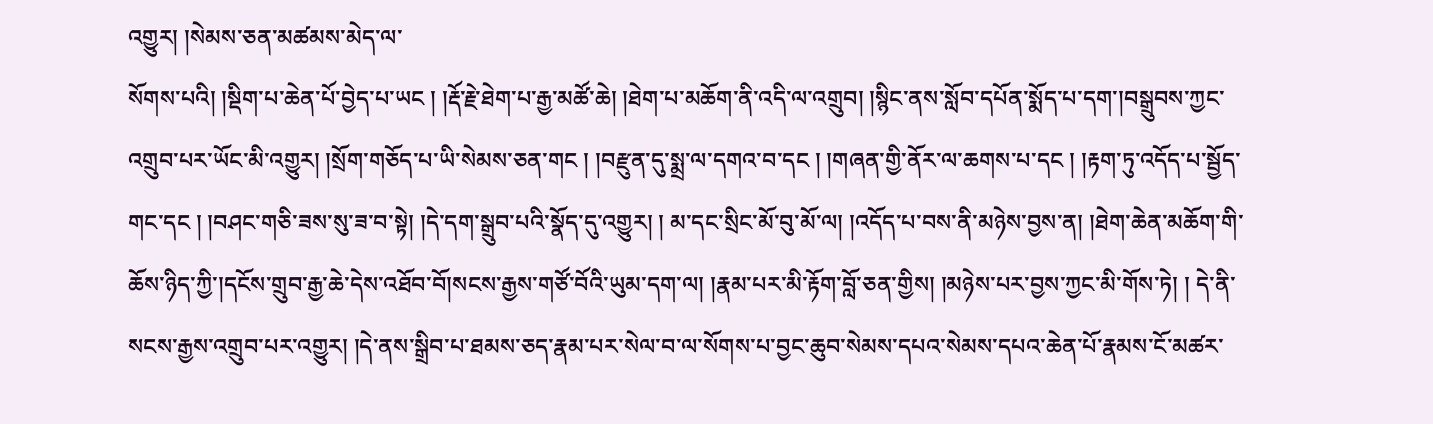འགྱུར། །སེམས་ཅན་མཚམས་མེད་ལ་
སོགས་པའི། །སྡིག་པ་ཆེན་པོ་བྱེད་པ་ཡང ། །རྡོ་རྗེ་ཐེག་པ་རྒྱ་མཚོ་ཆེ། །ཐེག་པ་མཆོག་ནི་འདི་ལ་འགྲུབ། །སྙིང་ནས་སློབ་དཔོན་སྨོད་པ་དག་།བསྒྲུབས་ཀྱང་འགྲུབ་པར་ཡོང་མི་འགྱུར། །སྲོག་གཅོད་པ་ཡི་སེམས་ཅན་གང ། །བརྫུན་དུ་སྨྲ་ལ་དགའ་བ་དང ། །གཞན་གྱི་ནོར་ལ་ཆགས་པ་དང ། །རྟག་ཏུ་འདོད་པ་སྦྱོད་གང་དང ། །བཤང་གཅི་ཟས་སུ་ཟ་བ་སྟེ། །དེ་དག་སྒྲུབ་པའི་སྣོད་དུ་འགྱུར། ། མ་དང་སྲིང་མོ་བུ་མོ་ལ། །འདོད་པ་བས་ནི་མཉེས་བྱས་ན། །ཐེག་ཆེན་མཆོག་གི་ཆོས་ཉིད་ཀྱི་།དངོས་གྲུབ་རྒྱ་ཆེ་དེས་འཐོབ་བོ།སངས་རྒྱས་གཙོ་བོའི་ཡུམ་དག་ལ། །རྣམ་པར་མི་རྟོག་བློ་ཅན་གྱིས། །མཉེས་པར་བྱས་ཀྱང་མི་གོས་ཏེ། ། དེ་ནི་སངས་རྒྱས་འགྲུབ་པར་འགྱུར། །དེ་ནས་སྒྲིབ་པ་ཐམས་ཅད་རྣམ་པར་སེལ་བ་ལ་སོགས་པ་བྱང་ཆུབ་སེམས་དཔའ་སེམས་དཔའ་ཆེན་པོ་རྣམས་ངོ་མཚར་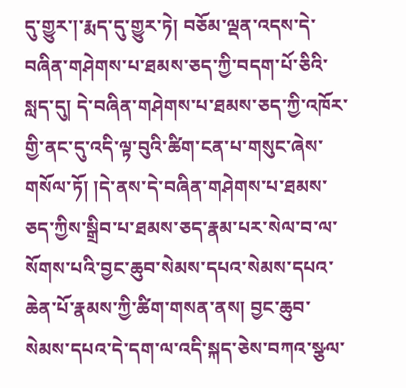དུ་གྱུར་།་རྨད་དུ་གྱུར་ཏེ། བཅོམ་ལྡན་འདས་དེ་བཞིན་གཤེགས་པ་ཐམས་ཅད་ཀྱི་བདག་པོ་ཅིའི་སླད་དུ། དེ་བཞིན་གཤེགས་པ་ཐམས་ཅད་ཀྱི་འཁོར་གྱི་ནང་དུ་འདི་ལྟ་བུའི་ཚིག་ངན་པ་གསུང་ཞེས་གསོལ་ཏོ། །དེ་ནས་དེ་བཞིན་གཤེགས་པ་ཐམས་ཅད་ཀྱིས་སྒྲིབ་པ་ཐམས་ཅད་རྣམ་པར་སེལ་བ་ལ་སོགས་པའི་བྱང་ཆུབ་སེམས་དཔའ་སེམས་དཔའ་ཆེན་པོ་རྣམས་ཀྱི་ཚིག་གསན་ནས། བྱང་ཆུབ་སེམས་དཔའ་དེ་དག་ལ་འདི་སྐད་ཅེས་བཀའ་སྩལ་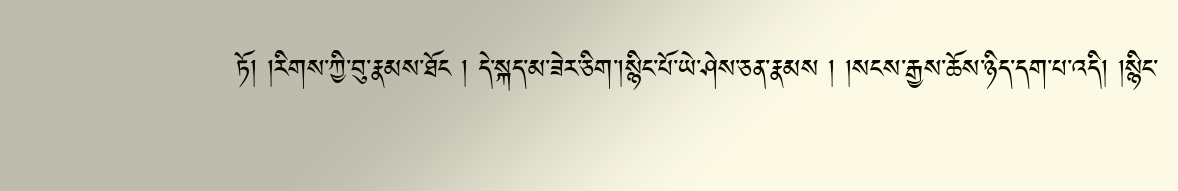ཏོ། །རིགས་ཀྱི་བུ་རྣམས་ཐོང ། དེ་སྐད་མ་ཟེར་ཅིག་།སྙིང་པོ་ཡེ་ཤེས་ཅན་རྣམས ། །སངས་རྒྱས་ཆོས་ཉིད་དག་པ་འདི། །སྙིང་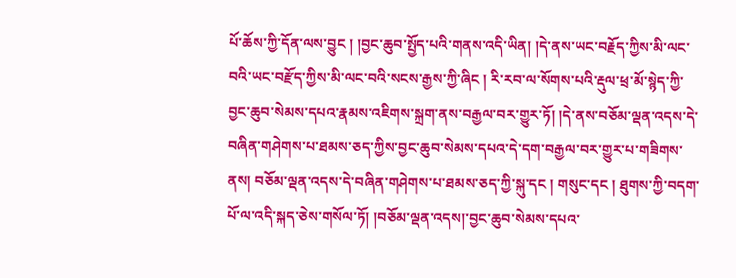པོ་ཆོས་ཀྱི་དོན་ལས་བྱུང ། །བྱང་ཆུབ་སྤྱོད་པའི་གནས་འདི་ཡིན། །དེ་ནས་ཡང་བརྗོད་ཀྱིས་མི་ལང་བའི་ཡང་བརྫོད་ཀྱིས་མི་ལང་བའི་སངས་རྒྱས་ཀྱི་ཞིང ། རི་རབ་ལ་སོགས་པའི་རྡུལ་ཕྲ་མོ་སྙེད་ཀྱི་བྱང་ཆུབ་སེམས་དཔའ་རྣམས་འཇིགས་སྐྲག་ནས་བརྒྱལ་བར་གྱུར་ཏོ། །དེ་ནས་བཅོམ་ལྡན་འདས་དེ་
བཞིན་གཤེགས་པ་ཐམས་ཅད་ཀྱིས་བྱང་ཆུབ་སེམས་དཔའ་དེ་དག་བརྒྱལ་བར་གྱུར་པ་གཟིགས་ནས། བཅོམ་ལྡན་འདས་དེ་བཞིན་གཤེགས་པ་ཐམས་ཅད་ཀྱི་སྐུ་དང ། གསུང་དང ། ཐུགས་ཀྱི་བདག་པོ་ལ་འདི་སྐད་ཅེས་གསོལ་ཏོ། །བཅོམ་ལྡན་འདས།་བྱང་ཆུབ་སེམས་དཔའ་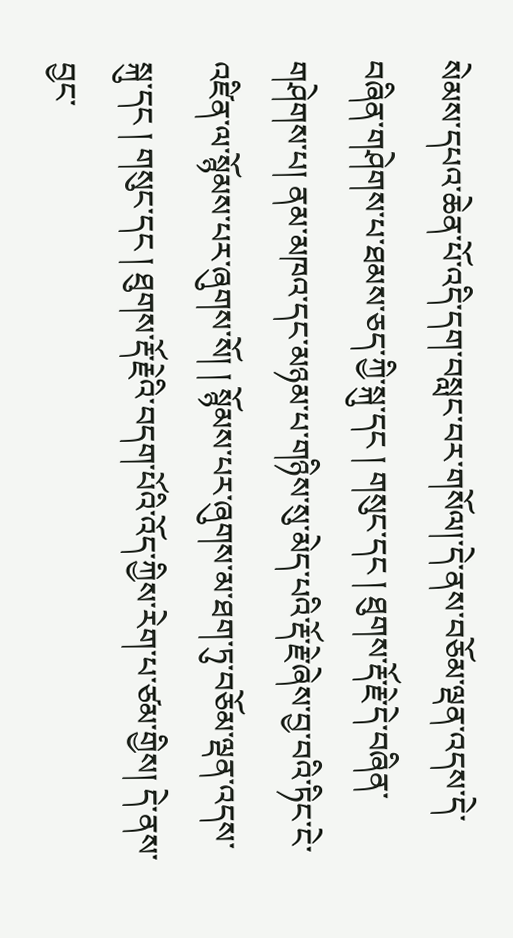སེམས་དཔའ་ཆེན་པོ་འདི་དག་བསླང་བར་གསོལ།་དེ་ནས་བཅོམ་ལྡན་འདས་དེ་བཞིན་གཤེགས་པ་ཐམས་ཅད་ཀྱི་སྐུ་དང ། གསུང་དང ། ཐུགས་རྡོ་རྗེ་དེ་བཞིན་གཤེགས་པ། ནམ་མཁའ་དང་མཉམ་པ་གཉིས་སུ་མེད་པའི་རྡོ་རྗེ་ཞེས་བྱ་བའི་ཏིང་ངེ་འཛིན་ལ་སྙོམས་པར་ཞུགས་སོ། ། སྙོམས་པར་ཞུགས་མ་ཐག་ཏུ་བཅོམ་ལྡན་འདས་སྐུ་དང ། གསུང་དང ། ཐུགས་རྡོ་རྗེའི་བདག་པོའི་འོད་ཀྱིས་རེག་པ་ཙམ་གྱིས། དེ་ནས་བྱང་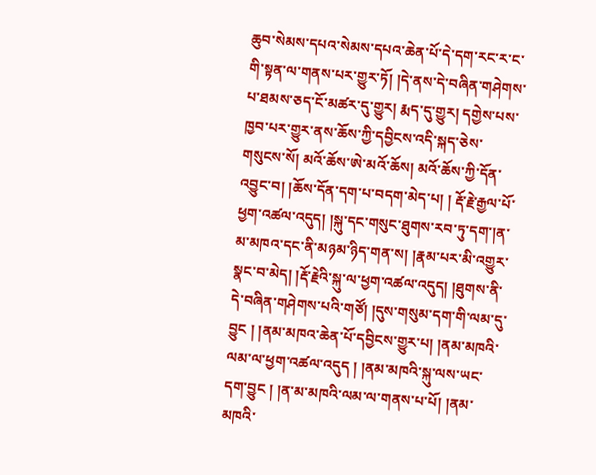ཆུབ་སེམས་དཔའ་སེམས་དཔའ་ཆེན་པོ་དེ་དག་རང་ར་ང་གི་སྟན་ལ་གནས་པར་གྱུར་ཏོ། །དེ་ནས་དེ་བཞིན་གཤེགས་པ་ཐམས་ཅད་ངོ་མཚར་དུ་གྱུར། རྨད་དུ་གྱུར། དགྱེས་པས་ཁྱབ་པར་གྱུར་ནས་ཆོས་ཀྱི་དབྱིངས་འདི་སྐད་ཅེས་གསུངས་སོ། མའོ་ཆོས་ཨེ་མའོ་ཆོས། མའོ་ཆོས་ཀྱི་དོན་འབྱུང་བ། །ཆོས་དོན་དག་པ་བདག་མེད་པ། ། རྡོ་རྗེ་རྒྱལ་པོ་ཕྱག་འཚལ་འདུད། །སྐུ་དང་གསུང་ཐུགས་རབ་ཏུ་དག་།ན་མ་མཁའ་དང་ནི་མཉམ་ཉིད་གན་ས། །རྣམ་པར་མི་འགྱུར་སྣང་བ་མེད། །རྡོ་རྗེའི་སྐུ་ལ་ཕྱག་འཚལ་འདུད། །ཐུགས་ནི་དེ་བཞིན་གཤེགས་པའི་གཙོ། །དུས་གསུམ་དག་གི་ལམ་དུ་བྱུང ། །ནམ་མཁའ་ཆེན་པོ་དབྱིངས་གྱུར་པ། །ནམ་མཁའི་ལམ་ལ་ཕྱག་འཚལ་འདུད ། །ནམ་མཁའི་སྐུ་ལས་ཡང་དག་བྱུང ། །ན་མ་མཁའི་ལམ་ལ་གནས་པ་པོ། །ནམ་མཁའི་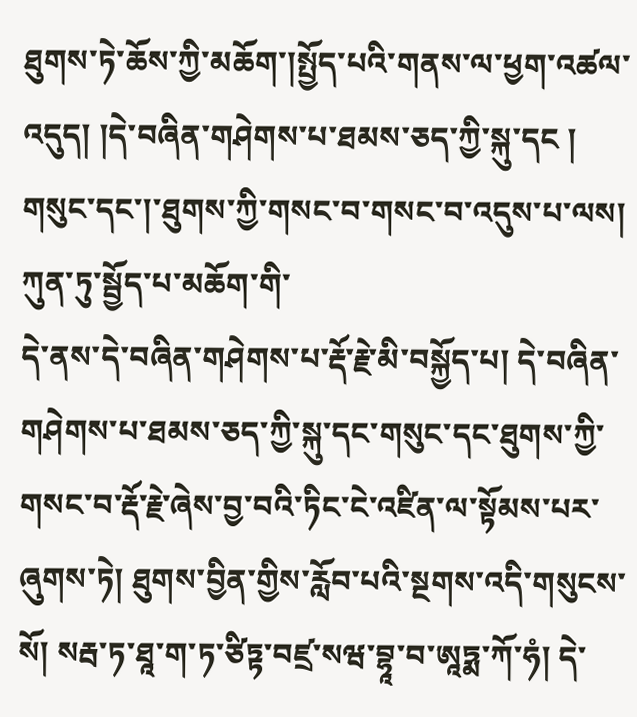ཐུགས་ཏེ་ཆོས་ཀྱི་མཆོག་།སྤྱོད་པའི་གནས་ལ་ཕྱག་འཚལ་འདུད། །དེ་བཞིན་གཤེགས་པ་ཐམས་ཅད་ཀྱི་སྐུ་དང ། གསུང་དང་།་ཐུགས་ཀྱི་གསང་བ་གསང་བ་འདུས་པ་ལས། ཀུན་ཏུ་སྦྱོད་པ་མཆོག་གི་
དེ་ནས་དེ་བཞིན་གཤེགས་པ་རྡོ་རྗེ་མི་བསྐྱོད་པ། དེ་བཞིན་གཤེགས་པ་ཐམས་ཅད་ཀྱི་སྐུ་དང་གསུང་དང་ཐུགས་ཀྱི་གསང་བ་རྡོ་རྗེ་ཞེས་བྱ་བའི་ཏིང་ངེ་འཛིན་ལ་སྟོམས་པར་ཞུགས་ཏེ། ཐུགས་བྱིན་གྱིས་རློབ་པའི་སྔགས་འདི་གསུངས་སོ། སརྦ་ཏ་ཐཱ་ག་ཏ་ཙིཏྟ་བཛྲ་སཝ་བྷཱ་བ་ཨཱཏྨ་ཀོ་ཧཾ། དེ་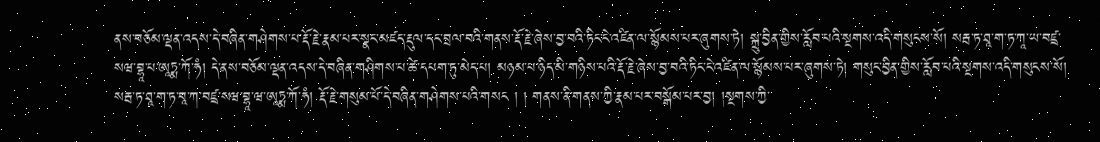ནས་བཅོམ་ལྡན་འདས་དེ་བཞིན་གཤེགས་པ་རྡོ་རྗེ་རྣམ་པར་སྣང་མཛད་རྡུལ་དང་བྲལ་བའི་གནས་རྡོ་རྗེ་ཞེས་བྱ་བའི་ཏིང་ངེ་འཛིན་ལ་སྙོམས་པར་ཞུགས་ཏེ། སྐྲུ་བྱིན་གྱིས་རློབ་པའི་སྔགས་འདི་གསུངས་སོ། སརྦ་ཏ་ཐཱ་ག་ཏ་ཀཱ་ཡ་བཛྲ་སཝ་བྷཱ་པ་ཨཱཏྨ་ཀོ་ཧཾ། དེ་ནས་བཅོམ་ལྡན་འདས་དེ་བཞིན་གཤིགས་པ་ཚེ་དཔག་ཏུ་མེད་པ། མཉམ་པ་ཉིད་མི་གཉིས་པའི་རྡོ་རྗེ་ཞེས་བྱ་བའི་ཏིང་ངེ་འཛིན་ལ་སྙོམས་པར་ཞུགས་ཏེ། གསུང་བྱིན་གྱིས་རློབ་པའི་སྔགས་འདི་གསུངས་སོ། སརྦ་ཏ་ཐཱ་ག་ཏ་བཱ་ཀ་བཛྲ་སཝ་བྷཱ་ཝ་ཨཱཏྨ་ཀོ་ཧཾ། རྡོ་རྗེ་གསུམ་པོ་དེ་བཞིན་གཤེགས་པའི་གསང ། ། གནས་ནི་གནས་ཀྱི་རྣམ་པར་བསྒོམ་པར་བྱ། །སྔགས་ཀྱི་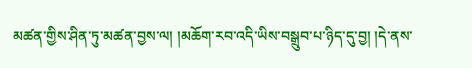མཚན་གྱིས་ཤིན་ཏུ་མཚན་བྱས་ལ། །མཆོག་རབ་འདི་ཡིས་བསྒྲུབ་པ་ཉིད་དུ་བྱ། །དེ་ནས་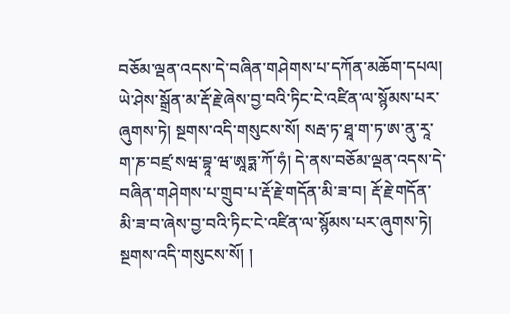བཅོམ་ལྡན་འདས་དེ་བཞིན་གཤེགས་པ་དཀོན་མཆོག་དཔལ། ཡེ་ཤེས་སྒྲོན་མ་རྡོ་རྗེ་ཞེས་བྱ་བའི་ཏིང་ངེ་འཛིན་ལ་སྙོམས་པར་ཞུགས་ཏེ། སྔགས་འདི་གསུངས་སོ། སརྦ་ཏ་ཐཱ་ག་ཏ་ཨ་ནུ་རཱ་ག་ཎ་བཛྲ་སཝ་བྷཱ་ཝ་ཨཱཏྨ་ཀོ་ཧཾ། དེ་ནས་བཅོམ་ལྡན་འདས་དེ་བཞིན་གཤེགས་པ་གྲུབ་པ་རྡོ་རྗེ་གདོན་མི་ཟ་བ། རྡོ་རྗེ་གདོན་མི་ཟ་བ་ཞེས་བྱ་བའི་ཏིང་ངེ་འཛིན་ལ་སྙོམས་པར་ཞུགས་ཏེ། སྔགས་འདི་གསུངས་སོ། །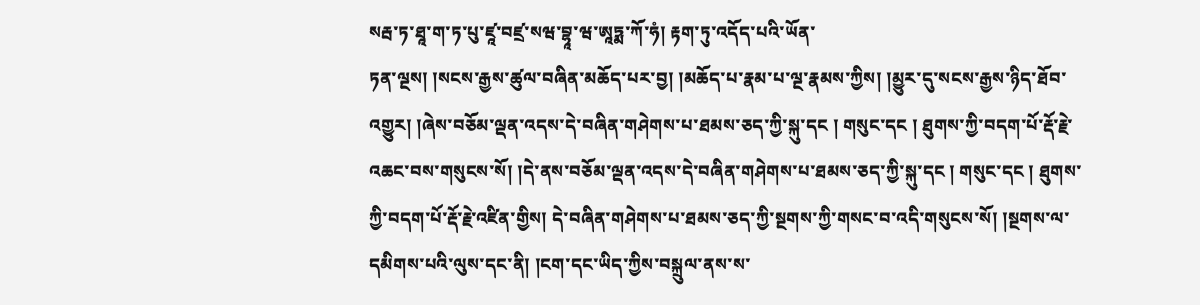སརྦ་ཏ་ཐཱ་ག་ཏ་པུ་ཛཱ་བཛྲ་སཝ་བྷཱ་ཝ་ཨཱཏྨ་ཀོ་ཧཾ། རྟག་ཏུ་འདོད་པའི་ཡོན་
ཏན་ལྔས། །སངས་རྒྱས་ཚུལ་བཞིན་མཆོད་པར་བྱ། །མཆོད་པ་རྣམ་པ་ལྔ་རྣམས་ཀྱིས། །མྱུར་དུ་སངས་རྒྱས་ཉིད་ཐོབ་འགྱུར། །ཞེས་བཅོམ་ལྡན་འདས་དེ་བཞིན་གཤེགས་པ་ཐམས་ཅད་ཀྱི་སྐུ་དང ། གསུང་དང ། ཐུགས་ཀྱི་བདག་པོ་རྡོ་རྗེ་འཆང་བས་གསུངས་སོ། །དེ་ནས་བཅོམ་ལྡན་འདས་དེ་བཞིན་གཤེགས་པ་ཐམས་ཅད་ཀྱི་སྐུ་དང ། གསུང་དང ། ཐུགས་ཀྱི་བདག་པོ་རྡོ་རྗེ་འཛིན་གྱིས། དེ་བཞིན་གཤེགས་པ་ཐམས་ཅད་ཀྱི་སྔགས་ཀྱི་གསང་བ་འདི་གསུངས་སོ། །སྔགས་ལ་དམིགས་པའི་ལུས་དང་ནི། །ངག་དང་ཡིད་ཀྱིས་བསྐྲུལ་ནས་ས་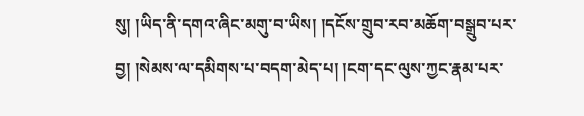སུ། །ཡིད་ནི་དགའ་ཞིང་མགུ་བ་ཡིས། །དངོས་གྲུབ་རབ་མཆོག་བསྒྲུབ་པར་བྱ། །སེམས་ལ་དམིགས་པ་བདག་མེད་པ། །ངག་དང་ལུས་ཀྱང་རྣམ་པར་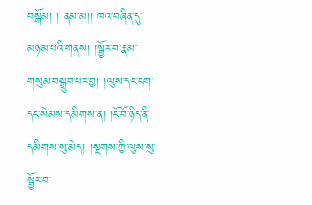བསྒོམ། ། ནམ་མ།། ཁའ་བཞིན་དུ་མཉམ་པའི་གནས། །སྦྱོར་བ་རྣམ་གསུམ་བསྒྲུབ་པར་བྱ། །ལུས་དང་ངག་དང་སེམས་དམིགས་ན། །ངོ་བོ་ཉིད་ནི་དམིགས་སུ་མེད། །སྔགས་ཀྱི་ལུས་སུ་སྦྱོར་བ་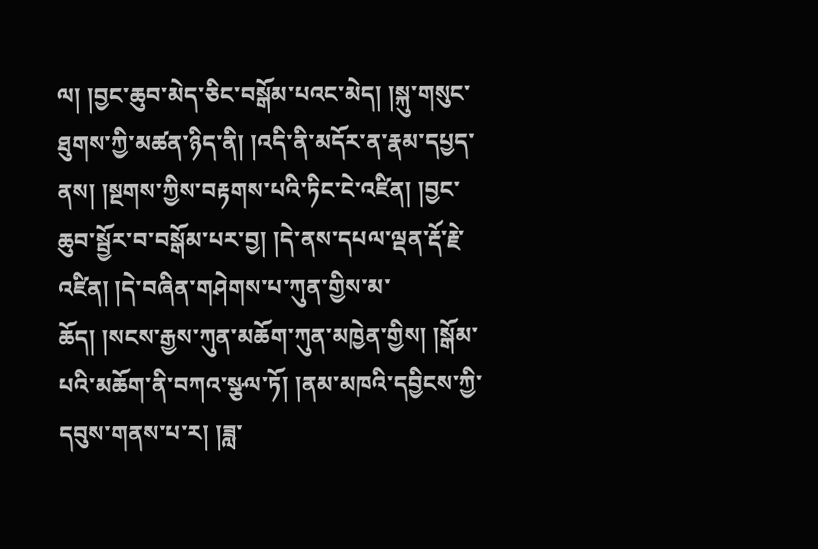ལ། །བྱང་ཆུབ་མེད་ཅིང་བསྒོམ་པའང་མེད། །སྐུ་གསུང་ཐུགས་ཀྱི་མཚན་ཉིད་ནི། །འདི་ནི་མདོར་ན་རྣམ་དཔྱད་ནས། །སྔགས་ཀྱིས་བརྟགས་པའི་ཏིང་ངེ་འཛིན། །བྱང་ཆུབ་སྦྱོར་བ་བསྒོམ་པར་བྱ། །དེ་ནས་དཔལ་ལྡན་རྡོ་རྗེ་འཛིན། །དེ་བཞིན་གཤེགས་པ་ཀུན་གྱིས་མ་ཆོད། །སངས་རྒྱས་ཀུན་མཆོག་ཀུན་མཁྱེན་གྱིས། །སྒོམ་པའི་མཆོག་ནི་བཀའ་སྩལ་ཏོ། །ནམ་མཁའི་དབྱིངས་ཀྱི་དབུས་གནས་པ་ར། །ཟླ་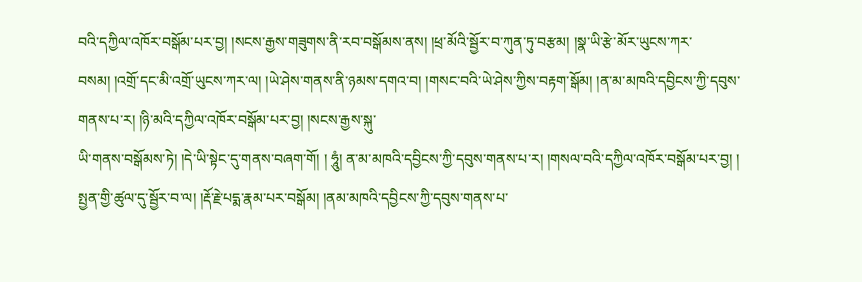བའི་དཀྱིལ་འཁོར་བསྒོམ་པར་བྱ། །སངས་རྒྱས་གཟུགས་ནི་རབ་བསྒོམས་ནས། །ཕྲ་མོའི་སྦྱོར་བ་ཀུན་ཏུ་བརྩམ། །སྣ་ཡི་རྩེ་མོར་ཡུངས་ཀར་བསམ། །འགྲོ་དང་མི་འགྲོ་ཡུངས་ཀར་ལ། །ཡེ་ཤེས་གནས་ནི་ཉམས་དགའ་བ། །གསང་བའི་ཡེ་ཤེས་ཀྱིས་བརྟག་སྒོམ། །ན་མ་མཁའི་དབྱིངས་ཀྱི་དབུས་གནས་པ་ར། །ཉི་མའི་དཀྱིལ་འཁོར་བསྒོམ་པར་བྱ། །སངས་རྒྱས་སྐུ་
ཡི་གནས་བསྒོམས་ཏེ། །དེ་ཡི་སྟེང་དུ་གནས་བཞག་གོ། ། ཧཱུཾ། ན་མ་མཁའི་དབྱིངས་ཀྱི་དབུས་གནས་པ་ར། །གསལ་བའི་དཀྱིལ་འཁོར་བསྒོམ་པར་བྱ། ། སྤྱན་གྱི་ཚུལ་དུ་སྦྱོར་བ་ལ། །རྡོ་རྗེ་པདྨ་རྣམ་པར་བསྒོམ། །ནམ་མཁའི་དབྱིངས་ཀྱི་དབུས་གནས་པ་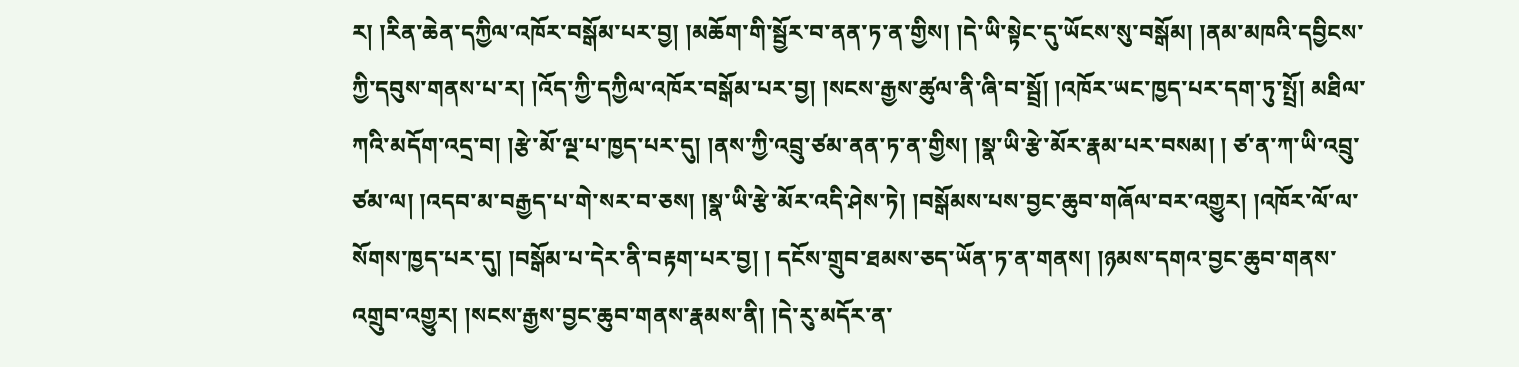ར། །རིན་ཆེན་དཀྱིལ་འཁོར་བསྒོམ་པར་བྱ། །མཆོག་གི་སྦྱོར་བ་ནན་ཏ་ན་གྱིས། །དེ་ཡི་སྟེང་དུ་ཡོངས་སུ་བསྒོམ། །ནམ་མཁའི་དབྱིངས་ཀྱི་དབུས་གནས་པ་ར། །འོད་ཀྱི་དཀྱིལ་འཁོར་བསྒོམ་པར་བྱ། །སངས་རྒྱས་ཚུལ་ནི་ཞི་བ་སྦྲོ། །འཁོར་ཡང་ཁྱད་པར་དག་ཏུ་སྤྲོ། མཐིལ་ཀའི་མདོག་འདྲ་བ། །རྩེ་མོ་ལྔ་པ་ཁྱད་པར་དུ། །ནས་ཀྱི་འབྲུ་ཙམ་ནན་ཏ་ན་གྱིས། །སྣ་ཡི་རྩེ་མོར་རྣམ་པར་བསམ། ། ཙ་ན་ཀ་ཡི་འབྲུ་ཙམ་ལ། །འདབ་མ་བརྒྱད་པ་གེ་སར་བ་ཅས། །སྣ་ཡི་རྩེ་མོར་འདི་ཤེས་ཏེ། །བསྒོམས་པས་བྱང་ཆུབ་གཞོལ་བར་འགྱུར། །འཁོར་ལོ་ལ་སོགས་ཁྱད་པར་དུ། །བསྒོམ་པ་དེར་ནི་བརྟག་པར་བྱ། ། དངོས་གྲུབ་ཐམས་ཅད་ཡོན་ཏ་ན་གནས། །ཉམས་དགའ་བྱང་ཆུབ་གནས་འགྲུབ་འགྱུར། །སངས་རྒྱས་བྱང་ཆུབ་གནས་རྣམས་ནི། །དེ་རུ་མདོར་ན་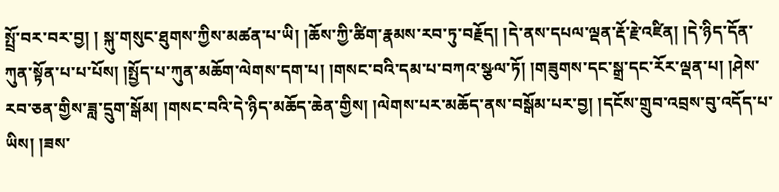སྤྲོ་བར་བར་བྱ། ། སྐུ་གསུང་ཐུགས་ཀྱིས་མཚན་པ་ཡི། །ཆོས་ཀྱི་ཚིག་རྣམས་རབ་ཏུ་བརྗོད། །དེ་ནས་དཔལ་ལྡན་རྡོ་རྗེ་འཛིན། །དེ་ཉིད་དོན་ཀུན་སྟོན་པ་པ་པོས། །སྤྱོད་པ་ཀུན་མཆོག་ལེགས་དག་པ། །གསང་བའི་དམ་པ་བཀའ་སྩལ་ཏོ། །གཟུགས་དང་སྒྲ་དང་རོར་ལྡན་པ། །ཤེས་རབ་ཅན་གྱིས་ཟླ་དྲུག་སྒོམ། །གསང་བའི་དེ་ཉིད་མཆོད་ཆེན་གྱིས། །ལེགས་པར་མཆོད་ནས་བསྒོམ་པར་བྱ། །དངོས་གྲུབ་འབྲས་བུ་འདོད་པ་ཡིས། །ཟས་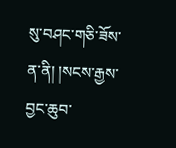སུ་བཤང་གཅི་ཟོས་ན་ནི། །སངས་རྒྱས་བྱང་ཆུབ་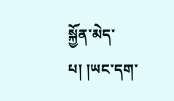སྐྱོན་མེད་པ། །ཡང་དག་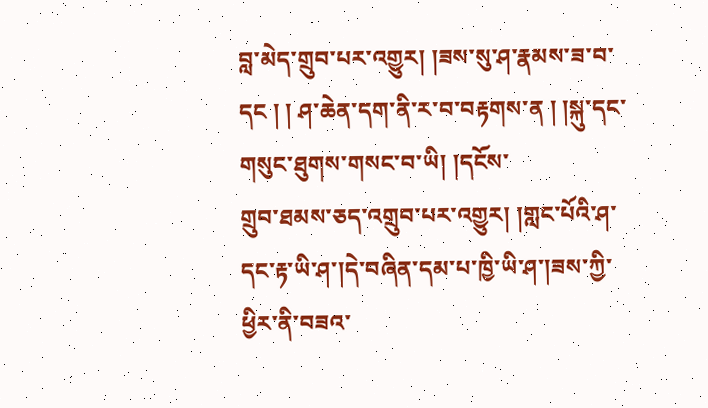བླ་མེད་གྲུབ་པར་འགྱུར། །ཟས་སུ་ཤ་རྣམས་ཟ་བ་དང ། ། ཤ་ཆེན་དག་ནི་ར་བ་བརྟགས་ན ། །སྐུ་དང་གསུང་ཐུགས་གསང་བ་ཡི། །དངོས་
གྲུབ་ཐམས་ཅད་འགྲུབ་པར་འགྱུར། །གླང་པོའི་ཤ་དང་རྟ་ཡི་ཤ་།དེ་བཞིན་དམ་པ་ཁྱི་ཡི་ཤ་།ཟས་ཀྱི་ཕྱིར་ནི་བཟའ་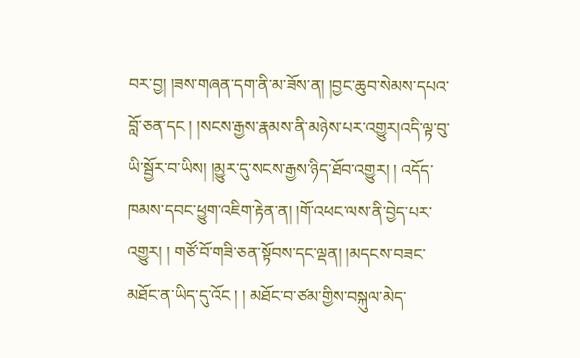བར་བྱ། །ཟས་གཞན་དག་ནི་མ་ཟོས་ན། །བྱང་ཆུབ་སེམས་དཔའ་བློ་ཅན་དང ། །སངས་རྒྱས་རྣམས་ནི་མཉེས་པར་འགྱུར།འདི་ལྟ་བུ་ཡི་སྦྱོར་བ་ཡིས། །མྱུར་དུ་སངས་རྒྱས་ཉིད་ཐོབ་འགྱུར། ། འདོད་ཁམས་དབང་ཕྱུག་འཇིག་རྟེན་ན། །གོ་འཕང་ལས་ནི་བྱེད་པར་འགྱུར། ། གཙོ་བོ་གཟི་ཅན་སྟོབས་དང་ལྡན། །མདངས་བཟང་མཐོང་ན་ཡིད་དུ་འོང ། ། མཐོང་བ་ཙམ་གྱིས་བསྐུལ་མེད་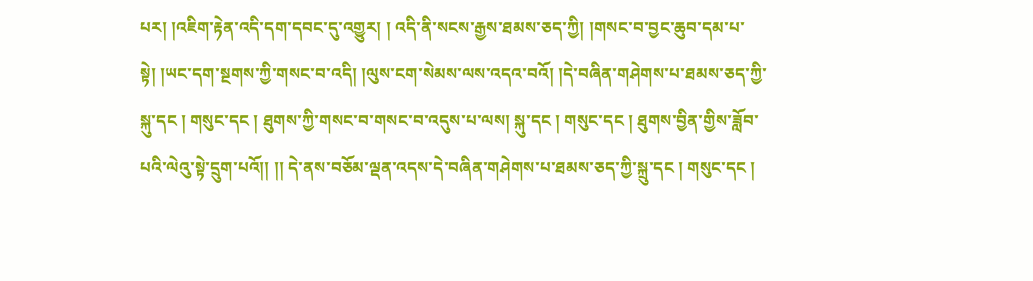པར། །འཇིག་རྟེན་འདི་དག་དབང་དུ་འགྱུར། ། འདི་ནི་སངས་རྒྱས་ཐམས་ཅད་ཀྱི། །གསང་བ་བྱང་ཆུབ་དམ་པ་སྟེ། །ཡང་དག་སྔགས་ཀྱི་གསང་བ་འདི། །ལུས་ངག་སེམས་ལས་འདའ་བའོ། །དེ་བཞིན་གཤེགས་པ་ཐམས་ཅད་ཀྱི་སྐུ་དང ། གསུང་དང ། ཐུགས་ཀྱི་གསང་བ་གསང་བ་འདུས་པ་ལས། སྐུ་དང ། གསུང་དང ། ཐུགས་བྱིན་གྱིས་ཟློབ་པའི་ལེའུ་སྟེ་དྲུག་པའོ།། །། དེ་ནས་བཅོམ་ལྡན་འདས་དེ་བཞིན་གཤེགས་པ་ཐམས་ཅད་ཀྱི་སྐྲུ་དང ། གསུང་དང །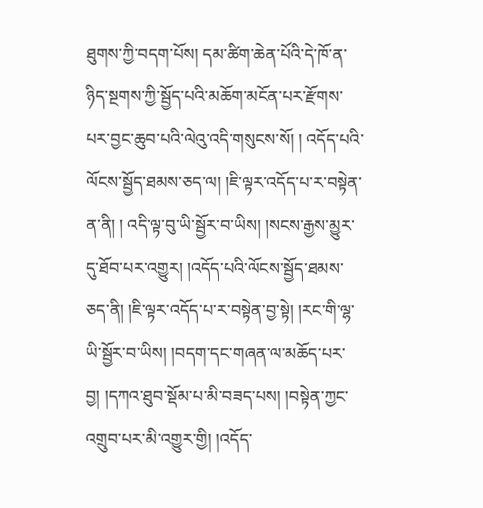ཐུགས་ཀྱི་བདག་པོས། དམ་ཚིག་ཆེན་པོའི་དེ་ཁོ་ན་ཉིད་སྔགས་ཀྱི་སྦྱོད་པའི་མཆོག་མངོན་པར་རྫོགས་པར་བྱང་ཆུབ་པའི་ལེའུ་འདི་གསུངས་སོ། ། འདོད་པའི་ལོངས་སྦྱོད་ཐམས་ཅད་ལ། །ཇི་ལྟར་འདོད་པ་ར་བསྟེན་ན་ནི། ། འདི་ལྟ་བུ་ཡི་སྦྱོར་བ་ཡིས། །སངས་རྒྱས་མྱུར་དུ་ཐོབ་པར་འགྱུར། །འདོད་པའི་ལོངས་སྦྱོད་ཐམས་ཅད་ནི། །ཇི་ལྟར་འདོད་པ་ར་བསྟེན་བྱ་སྟེ། །རང་གི་ལྷ་ཡི་སྦྱོར་བ་ཡིས། །བདག་དང་གཞན་ལ་མཆོད་པར་བྱ། །དཀའ་ཐུབ་སྡོམ་པ་མི་བཟད་པས། །བསྟེན་ཀྱང་འགྲུབ་པར་མི་འགྱུར་གྱི། །འདོད་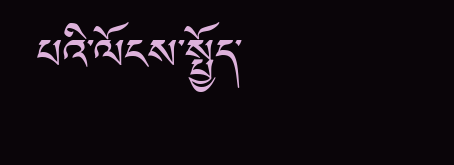པའི་ལོངས་སྤྱོད་